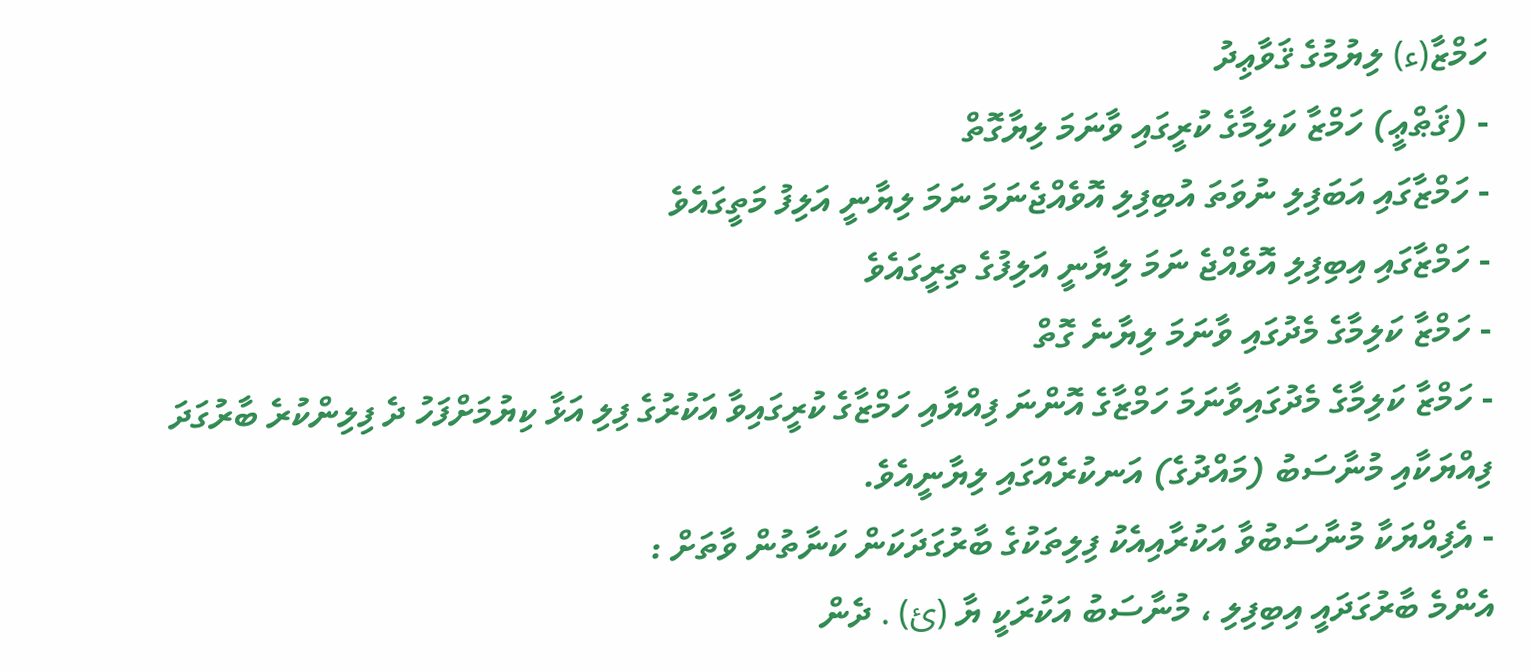ހަމްޒާ(ء) ލިޔުމުގެ ޤަވާޢިދު
- (ޤަޠްޢީ) ހަމްޒާ ކަލިމާގެ ކުރީގައި ވާނަމަ ލިޔާގޮތް
- ހަމްޒާގައި އަބަފިލި ނުވަތަ އުބިފިލި އޮވެއްޖެނަމަ ނަމަ ލިޔާނީ އަލިފު މަތީގައެވެ
- ހަމްޒާގައި އިބިފިލި އޮވެއްޖެ ނަމަ ލިޔާނީ އަލިފުގެ ތިރީގައެވެ
- ހަމްޒާ ކަލިމާގެ މެދުގައި ވާނަމަ ލިޔާނެ ގޮތް
- ހަމްޒާ ކަލިމާގެ މެދުގައިވާނަމަ ހަމްޒާގެ އޮންނަ ފިއްޔާއި ހަމްޒާގެ ކުރީގައިވާ އަކުރުގެ ފިލި އަޅާ ކިޔުމަށްފަހު ދެ ފިލިންކުރެ ބާރުގަދަ ފިއްޔަކާއި މުނާސަބު (މައްދުގެ) އަނކުރެއްގައި ލިޔާނީއެވެ.
- އެފިއްޔަކާ މުނާސަބުވާ އަކުރާއިއެކު ފިލިތަކުގެ ބާރުގަދަކަން ކަނާތުން ވާތަށް :
އެންމެ ބާރުގަދައީ އިބިފިލި ، މުނާސަބު އަކުރަކީ ޔާ (ئ) . ދެން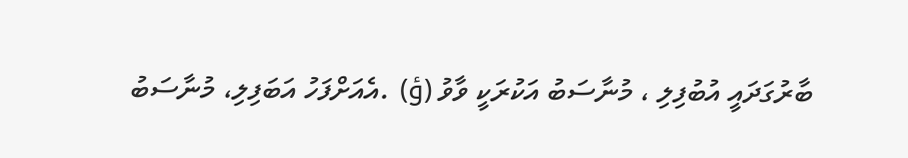ބާރުގަދައީ އުބުފިލި ، މުނާސަބު އަކުރަކީ ވާވު (ؤ) .އެއަށްފަހު އަބަފިލި، މުނާސަބު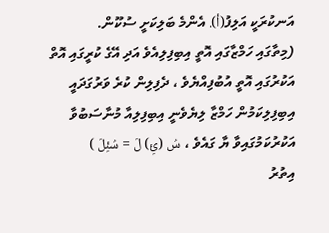އަނކުރަކީ އަލިފު(أ). އެންމެ ބަލިކަށީ ސުކޫން.
(މިތާގައި ހަމްޒާގައި އޮތީ އިބިފިލިއެވެ އަދި އޭގެ ކުރީގައި އޮތް އަކުރުގައި އޮތީ އުބުފިއްޔެވެ ، ދެފިލިން ކުރެ ވަރުގަދައީ އިބިފިލިކަމުން ހަމްޒާ ލިޔެވެނީ އިބިފިލިއާ މުނާސަބުވާ އަކުރުކަމުގައިވާ ޔާ ގައެވެ ، سُ (ئِ) لَ = سُئِلَ )
އިތުރު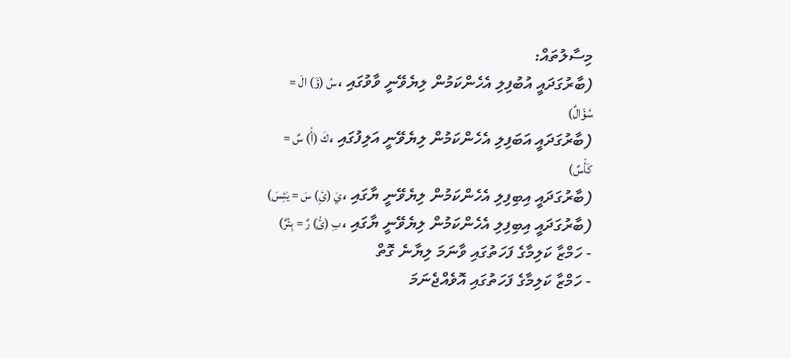މިސާލުތައް:
(ބާރުގަދައީ އުބުފިލި އެހެންކަމުން ލިޔެވޭނީ ވާވުގައި ،سُ (ؤَ) الَ = سُؤَالٌ)
(ބާރުގަދައީ އަބަފިލި އެހެންކަމުން ލިޔެވޭނީ އަލިފުގައި ،كَ (أْ) سٌ = كَأْسٌ)
(ބާރުގަދައީ އިބިފިލި އެހެންކަމުން ލިޔެވޭނީ ޔާގައި ،يَ (ئِ) سَ = يَئِسَ)
(ބާރުގަދައީ އިބިފިލި އެހެންކަމުން ލިޔެވޭނީ ޔާގައި ،بِ (ئْ) رٌ = بِئْرٌ)
- ހަމްޒާ ކަލިމާގެ ފަހަތުގައި ވާނަމަ ލިޔާނެ ގޮތް
- ހަމްޒާ ކަލިމާގެ ފަހަތުގައި އޮވެއްޖެނަމަ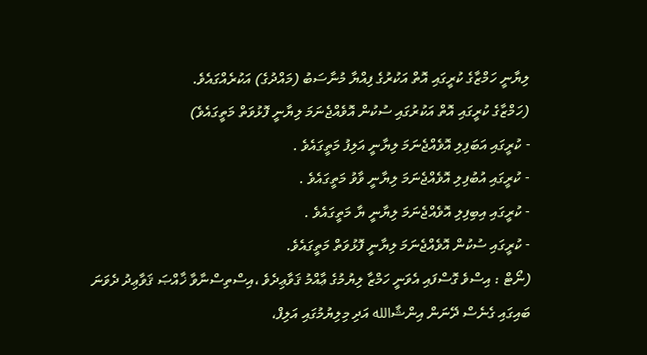ލިޔާނީ ހަމްޒާގެ ކުރީގައި އޮތް އަކުރުގެ ފިއްޔާ މުނާސަބު (މައްދުގެ) އަކުރެއްގައެވެ.
(ހަމްޒާގެ ކުރީގައި އޮތް އަކުރުގައި ސުކުން އޮވެއްޖެނަމަ ލިޔާނީ ފޮޅުވަތް މަތީގައެވެ)
- ކުރީގައި އަބަފިލި އޮވެއްޖެނަމަ ލިޔާނީ އަލިފު މަތީގައެވެ .
- ކުރީގައި އުބުފިލި އޮވެއްޖެނަމަ ލިޔާނީ ވާވު މަތީގައެވެ .
- ކުރީގައި އިބިފިލި އޮވެއްޖެނަމަ ލިޔާނީ ޔާ މަތީގައެވެ .
- ކުރީގައި ސުކުން އޮވެއްޖެނަމަ ލިޔާނީ ފޮޅުވަތް މަތީގައެވެ.
(ނޯޓް : އިސްވެ ގޮސްފައި އެވަނީ ހަމްޒާ ލިޔުމުގެ ޢާއްމު ޤަވާޢިދެވެ ،އިސްތިސްނާވާ ޚާއްޞަ ޤަވާޢިދު ދެވަނަ ބައިގައި ގެނެސް ދޭނަން އިންޝާالله އަދި މިލިޔުމުގައި އަލިފް،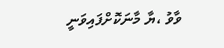ވާވު ،ޔާ މާނަކޮށްފައިވަނީ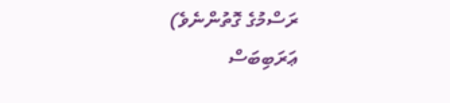ރަސްމުގެ ގޮތުންނެވެ)
ޢަރަބިބަސް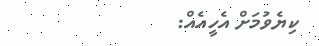ކިޔެވުމަށް އެހީއެއް: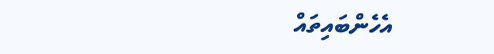އެހެންބައިތައް